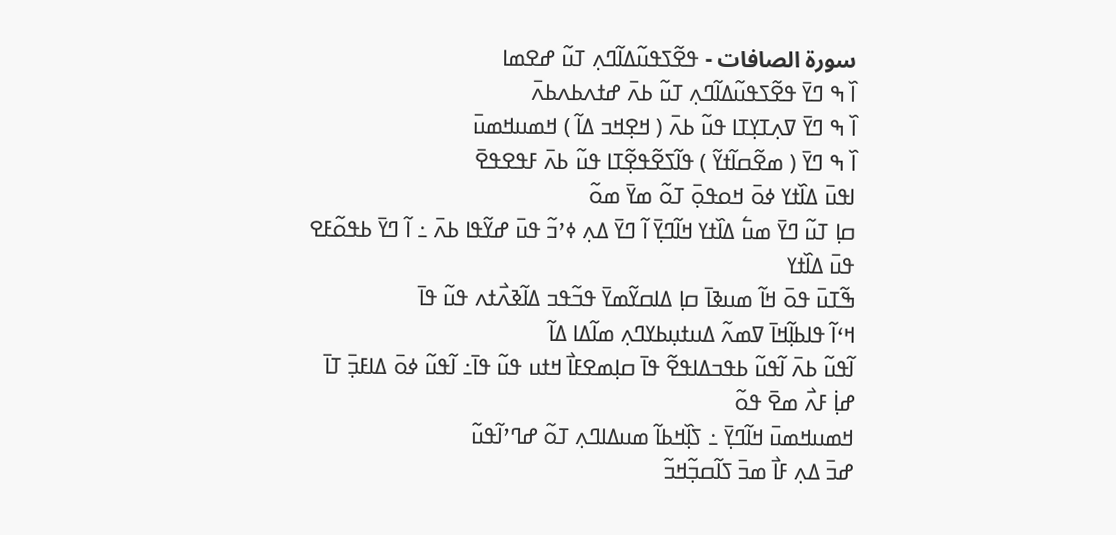سورة الصافات - ߟߐ߬ߖߟߎ߬ߡߊ߬ߣߍ߲ ߠߎ߬ ߝߐߘߊ
ߊ߰ ߒ ߣߌ߫ ߟߐ߬ߖߟߎ߬ߡߊ߬ߣߍ߲ ߠߎ߬ ߕߍ߫ ߝߙߍߕߍߕߍ߫
ߊ߰ ߒ ߣߌ߫ ߜߍ߲ߠߌ߲ߠߊ ߟߎ߬ ߕߍ߫ ( ߞߐ߲ߞߏ ߡߊ߬ ) ߞߘߎߞߘߎ߫
ߊ߰ ߒ ߣߌ߫ ( ߘߐ߬ߛߊ߬ߙߌ߬ ) ߟߊ߬ߖߐ߬ߟߐ߲߬ߠߊ ߟߎ߬ ߕߍ߫ ߓߟߐߟߐ߫
ߊߟߎ߫ ߡߊ߰ߙߌ ߦߋ߫ ߞߋߟߋ߲߫ ߠߋ߬ ߘߌ߫ ߘߋ߬
ߛߊ߲ ߠߎ߬ ߣߌ߫ ߘߎ߱ ߡߊ߰ߙߌ ߞߊ߬ߣߌ߲߫ ߊ߬ ߣߌ߫ ߡߍ߲ ߦߴߏ߬ ߟߎ߫ ߝߌ߬ߟߊ ߕߍ߫ ߸ ߊ߬ ߣߌ߫ ߕߟߋ߬ߓߐ ߟߎ߫ ߡߊ߰ߙߌ
ߒ߬ߠߎ߫ ߟߋ߫ ߞߊ߬ ߘߎߢߊ߫ ߛߊ߲ ߡߊߛߌ߬ߘߌ߫ ߟߏ߬ߟߏ ߡߊ߬ߢߍ߯ߙߍ ߟߎ߬ ߟߊ߫
ߞߵߊ߬ ߟߊߕߊ߲߬ߞߊ߫ ߜߘߍ߬ ߡߎߙߎ߲ߕߌߣߍ߲ ߘߊ߬ߡߊ ߡߊ߬
ߊ߬ߟߎ߬ ߕߍ߫ ߊ߬ߟߎ߬ ߕߟߏߡߊߟߐ߬ ߟߊ߫ ߛߊ߲ߘߐߓߊ߯ ߞߙߎ ߟߎ߬ ߟߊ߫߸ ߊ߬ߟߎ߬ ߦߋ߫ ߡߊߓߏ߲߫ ߠߊ߫ ߝߊ߲߭ ߓߍ߯ ߘߐ߫ ߟߋ߬
ߞߘߎߞߘߎ߫ ߞߊ߬ߣߌ߲߫ ߸ ߖߊ߲߰ߞߕߊ߬ ߘߎߡߊߣߍ߲ ߠߋ߬ ߝߣߴߊ߬ߟߎ߬
ߝߏ߫ ߡߍ߲ ߓߊ߯ ߘߏ߫ ߖߊ߬ߛߏ߲߬ߞߏ߬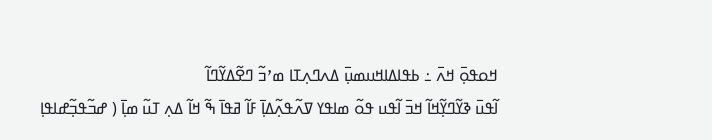ߞߋߟߋ߲߫ ߞߍ߫ ߸ ߕߟߊߡߊߞߎߘߎ߲߫ ߡߍߣߍ߲ߠߊ ߘߴߏ߬ ߣߐ߬ߡߌ߬ߣߊ߬
ߊ߬ߟߎ߫ ߢߌ߬ߣߌ߲߬ߞߊ߬ ߞߏ߫ ߊ߬ߟߎ ߟߋ߬ ߘߊߟߌ ߜߍ߬ߟߍ߲߬ߡߊ߲߫ ߓߊ߬ ߥߟߊ߫ ߒ߬ ߞߊ߬ ߡߍ߲ ߠߎ߬ ߘߊ߲߫ ( ߝߏ߬ߟߏ߲߬ߝߊߟߊ߲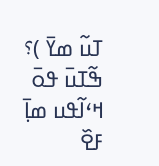ߠߎ߬ ߘߌ߫ )؟ ߒ߬ߠߎ߫ ߟߋ߫ ߞߵߊ߬ߟߎ ߘߊ߲߫ ߓߐ߰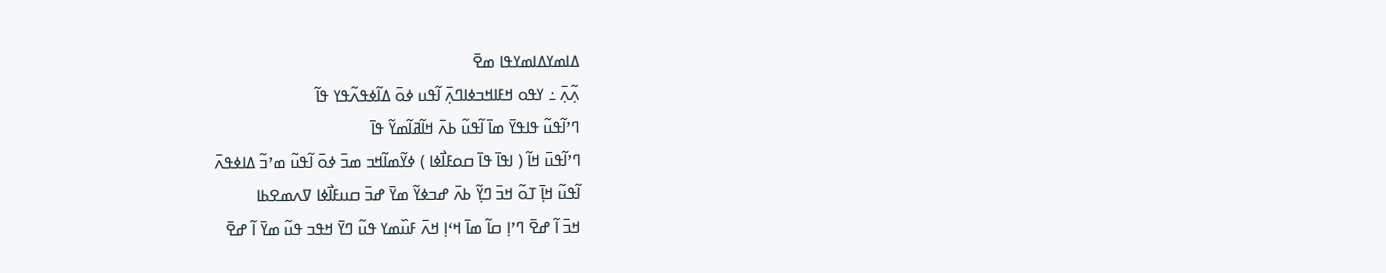ߡߊߘߌߡߊߘߌߟߊ ߘߐ߫
ߍ߲߬ߍ߲߫ ߸ ߌߟߋ ߞߓߊߞߏߦߊߣߍ߲߫ ߊ߬ߟߎ ߦߋ߫ ߡߊ߬ߦߟߍ߬ߟߌ ߟߊ߬
ߣߴߊ߬ߟߎ߬ ߟߊߟߌ߫ ߘߊ߫ ߊ߬ߟߎ߬ ߕߍ߫ ߞߊ߬ߥߊ߬ߘߌ߬ ߟߊ߫
ߣߴߊ߬ߟߎ߫ ߞߊ߬ ( ߊߟߊ߫ ߟߊ߫ ߛߋߓߊ߯ߦߊ ) ߦߌ߬ߘߊ߬ߞߏ ߘߏ߫ ߦߋ߫ ߊ߬ߟߎ߬ ߘߴߏ߬ ߡߊߦߟߍ߫
ߊ߬ߟߎ߬ ߞߊ߲߫ ߠߋ߬ ߞߏ߫ ߣߌ߲߬ ߕߍ߫ ߝߏߦߌ߬ ߘߌ߫ ߝߏ߫ ߛߎߓߊ߯ߦߊ ߜߍߘߐߕߊ
ߞߏ߫ ߊ߬ ߝߐ߫ ߣߴߊ߲ ߛߊ߬ ߘߊ߫ ߞߵߊ߲ ߞߍ߫ ߓߎ߰ߘߌ ߟߎ߬ ߣߌ߫ ߞߟߏ ߟߎ߬ ߘߌ߫ ߊ߬ ߝߐ߫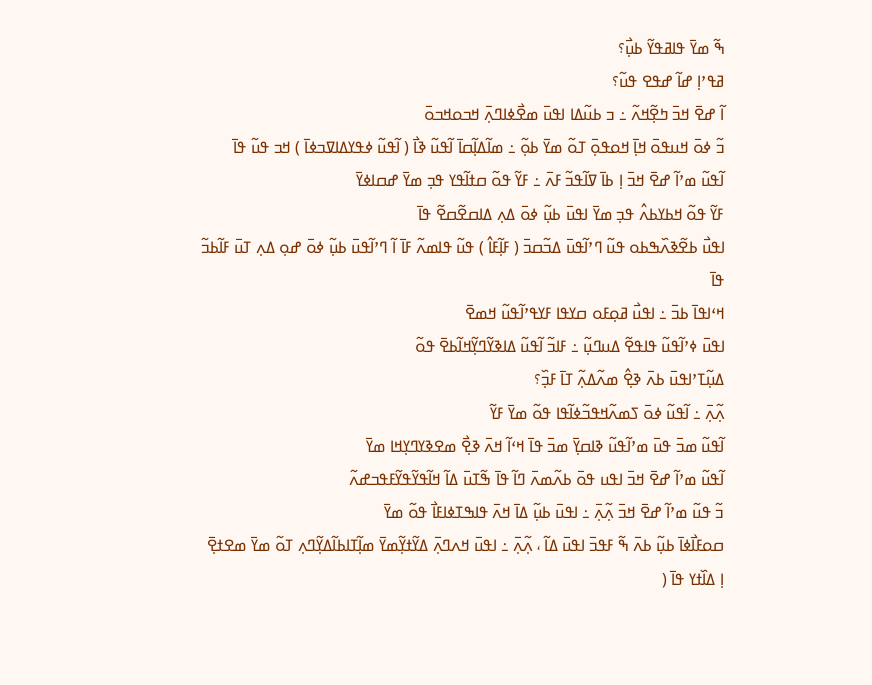ߒ߬ ߘߌ߫ ߟߊߥߟߌ߬ ߕߎ߲߯؟
ߥߟߴߊ߲ ߝߊ߬ ߝߟߐ ߟߎ߬؟
ߊ߬ ߝߐ߫ ߞߏ߫ ߤߐ߲߬ߞߍ߬ ߸ ߏ ߕߎ߬ߡߊ ߊߟߎ߫ ߘߐ߯ߦߊߣߍ߲߫ ߞߏߋߞߏߋ߫
ߏ߬ ߦߋ߫ ߞߎߟߋ߫ ߞߊ߲߫ ߞߋߟߋ߲߫ ߠߋ߬ ߘߌ߫ ߕߋ߲߬ ߸ ߘߊ߬ߡߊ߲߬ߛߊ߫ ߊ߬ߟߎ߬ ߢߊ߯ ( ߊ߬ߟߎ߬ ߦߟߌߡߊߜߏߦߊ߫ ) ߞߏ ߟߎ߬ ߟߊ߫
ߊ߬ߟߎ߬ ߘߴߊ߬ ߝߐ߫ ߞߏ߫ ߊ߲ ߕߊ߫ ߜߊ߬ߟߏ߬ ߓߍ߫ ߸ ߓߌ߬ ߟߋ߬ ߛߙߊ߬ߟߌ ߟߏ߲ ߘߌ߫ ߝߛߊߦߌ߫
ߓߌ߬ ߟߋ߬ ߞߕߌߕߍ߮ ߟߏ߲ ߘߌ߫ ߊߟߎ߫ ߕߎ߲߬ ߦߋ߫ ߡߍ߲ ߡߊߛߐ߬ߛߐ߬ ߟߊ߫
ߊߟߎ߯ ߕߐ߬ߢߍ߰ߒߕߋ ߟߎ߬ ߣߴߊ߬ߟߎ߫ ߡߏ߬ߛߏ߫ ( ߓߊ߲߬ߓߊ߮ ) ߟߎ߬ ߟߊߘߍ߬ ߓߊ߫ ߊ߬ ߣߴߊ߬ߟߎ߫ ߕߎ߲߬ ߦߋ߫ ߝߋ߲ ߡߍ߲ ߠߎ߫ ߓߊ߬ߕߏ߬ ߟߊ߫
ߞߵߊߟߊ߫ ߕߏ߫ ߸ ߊߟߎ߯ ߥߋ߲ߓߋ ߛߌߟߊ ߓߌߟߴߊ߬ߟߎ߬ ߞߘߐ߫
ߊߟߎ߫ ߦߴߊ߬ߟߎ߬ ߟߊߟߐ߬ ߡߎߣߎ߲߬ ߸ ߓߊߏ߬ ߊ߬ߟߎ߬ ߡߊߢߌ߬ߣߌ߲߬ߞߊ߬ߕߐ߫ ߟߋ߬
ߡߎ߲߬ߠߴߊߟߎ߫ ߕߍ߫ ߢߐ߲߮ ߘߍ߬ߡߍ߲߬ ߠߊ߫ ߓߏ߲߰؟
ߍ߲߬ߍ߲߫ ߸ ߊ߬ߟߎ߬ ߦߋ߫ ߖߘߍ߬ߞߟߏ߬ߦߊ߬ߟߊ ߟߋ߬ ߘߌ߫ ߓߌ߬
ߊ߬ߟߎ߬ ߘߏ߫ ߟߎ߫ ߘߴߊ߬ߟߎ߬ ߢߊߛߌ߲߫ ߘߏ߫ ߟߊ߫ ߞߵߊ߬ ߞߍ߫ ߢߐ߲߯ ߘߐߢߌߣߌ߲ߞߊ ߘߌ߫
ߊ߬ߟߎ߬ ߘߴߊ߬ ߝߐ߫ ߞߏ߫ ߊߟߎ ߟߋ߫ ߕߍ߬ߘߍ߫ ߣߊ߬ ߟߊ߫ ߒ߬ߠߎ߫ ߡߊ߬ ߞߊ߬ߟߌ߬ߟߌ߬ߓߟߏߝߍ߬
ߏ߬ ߟߎ߬ ߘߴߊ߬ ߝߐ߫ ߞߏ߫ ߍ߲߬ߍ߲߫ ߸ ߊߟߎ߫ ߕߎ߲߬ ߡߊ߫ ߞߍ߫ ߟߊߒߠߦߊߓߊ߯ ߟߋ߬ ߘߌ߫
ߛߋߓߊ߯ߦߊ߫ ߕߎ߲߬ ߕߍ߫ ߒ߬ ߓߟߏ߫ ߊߟߎ߫ ߡߊ߬ ، ߍ߲߬ߍ߲߫ ߸ ߊߟߎ߫ ߞߍߣߍ߲߫ ߡߌ߬ߙߌ߲߬ߘߌ߫ ߘߊ߲߬ߠߊߕߊ߬ߡߌ߲߬ߣߍ߲ ߠߋ߬ ߘߌ߫ ߘߐߙߐ߲߫
ߊ߲ ߡߊ߰ߙߌ ߟߊ߫ (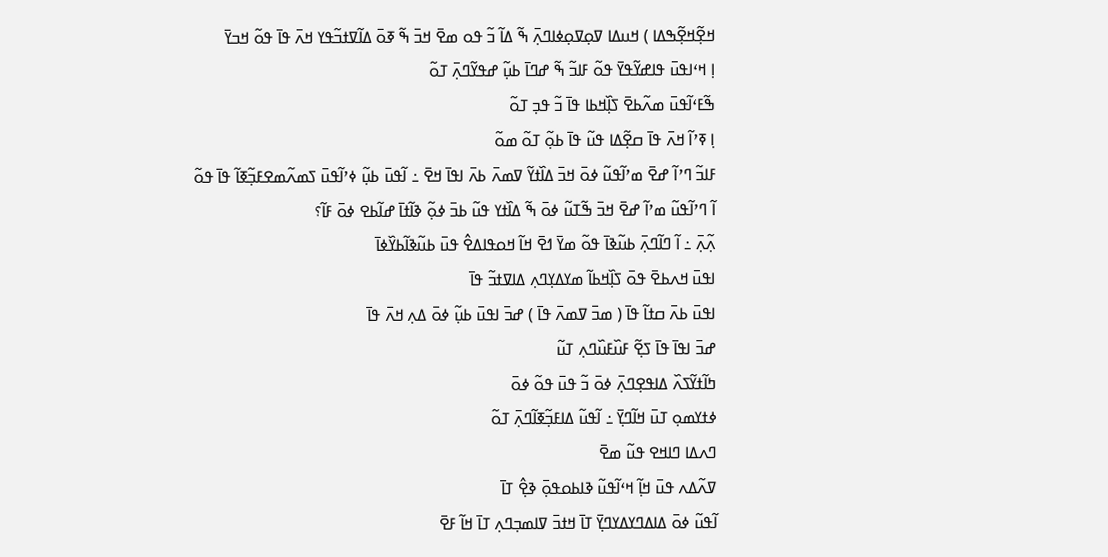ߞߐ߲߬ߞߐ߲߬ߒߡߊ ) ߞߎߡߊ ߜߋ߲ߜߋ߲ߦߊߣߍ߲߫ ߒ߬ ߡߊ߬ ߏ߬ ߟߋ ߘߐ߫ ߞߏ߫ ߒ߬ ߧߋ߫ ߡߊ߬ߜߙߏ߬ߟߌ ߞߍ߫ ߟߊ߫ ߟߋ߬ ߞߏߌ߫
ߊ߲ ߞߵߊߟߎ߫ ߟߊߝߌ߬ߟߌ߫ ߟߋ߬ ߓߊߏ߬ ߒ߬ ߝߣߊ߫ ߕߎ߲߬ ߝߟߌ߬ߣߍ߲߫ ߠߋ߬
ߒ߬ߓߵߊ߬ߟߎ߫ ߘߍ߬ߕߐ߫ ߖߊ߲߰ߞߕߊ ߟߊ߫ ߏ߬ ߟߏ߲ ߠߋ߬
ߊ߲ ߧߴߊ߬ ߞߍ߫ ߟߊ߫ ߛߐ߲߬ߡߊ ߟߎ߬ ߟߊ߫ ߕߋ߲߬ ߠߋ߬ ߘߋ߬
ߓߊߏ߬ ߣߴߊ߬ ߝߐ߫ ߘߴߊ߬ߟߎ߬ ߦߋ߫ ߞߏ߫ ߡߊ߰ߙߌ߬ ߜߘߍ߫ ߕߍ߫ ߊߟߊ߫ ߞߐ߫ ߸ ߊ߬ߟߎ߫ ߕߎ߲߬ ߦߴߊ߬ߟߎ߫ ߖߘߍ߬ߘߐߓߏ߲߬ߧߊ߬ ߟߊ߫ ߟߋ߬
ߊ߬ ߣߴߊ߬ߟߎ߬ ߘߴߊ߬ ߝߐ߫ ߞߏ߫ ߒ߬ߠߎ߬ ߦߋ߫ ߒ߬ ߡߊ߰ߙߌ ߟߎ߬ ߕߏ߫ ߦߋ߲߬ ߢߊ߬ߙߊ߫ ߝߊ߬ߕߐ ߦߋ߫ ߓߊ߬؟
ߍ߲߬ߍ߲߫ ߸ ߊ߬ ߣߊ߬ߣߍ߲߫ ߕߎ߬ߢߊ߫ ߟߋ߬ ߘߌ߫ ߗߐ߫ ߞߊ߬ ߞߋߟߊߡߐ߮ ߟߎ߫ ߕߎ߬ߢߊ߬ߕߌ߰ߦߊ߫
ߊߟߎ߫ ߞߍߕߐ߫ ߟߋ߫ ߖߊ߲߰ߞߕߊ߬ ߘߌߡߌ߲ߣߍ߲ ߡߊߜߙߏ߬ ߟߊ߫
ߊߟߎ߫ ߕߍ߫ ߛߙߊ߬ ߟߊ߫ ( ߘߏ߫ ߜߘߍ߫ ߟߊ߫ ) ߝߏ߫ ߊߟߎ߫ ߕߎ߲߬ ߦߋ߫ ߡߍ߲ ߞߍ߫ ߟߊ߫
ߝߏ߫ ߊߟߊ߫ ߟߊ߫ ߖߐ߲߬ ߓߎ߰ߓߎ߰ߣߍ߲ ߠߎ߬
ߤߊ߬ߙߌ߬ߖߍ߰ ߡߊߟߐ߲ߣߍ߲߫ ߦߋ߫ ߏ߬ ߟߎ߫ ߟߋ߬ ߦߋ߫
ߦߙߌߘߋ߲ ߠߎ߫ ߞߊ߬ߣߌ߲߫ ߸ ߊ߬ߟߎ߬ ߡߊߓߏ߲߬ߧߊ߬ߣߍ߲߫ ߠߋ߬
ߣߍߡߊ ߣߊߞߐ ߟߎ߬ ߘߐ߫
ߜߍ߬ߡߍ ߟߎ߫ ߞߊ߲߬ ߞߵߊ߬ߟߎ߬ ߢߊߕߋߟߋ߲߫ ߢߐ߲߮ ߠߊ߫
ߊ߬ߟߎ߬ ߦߋ߫ ߡߊߡߣߌߡߌߣߌ߲߫ ߠߊ߫ ߞߙߏ߫ ߜߊߘߏ߲ߣߍ߲ ߠߊ߫ ߞߊ߬ ߓߐ߫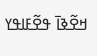ߞߐ߬ߢߊ߫ ߟߐ߬ߓߊߟߌ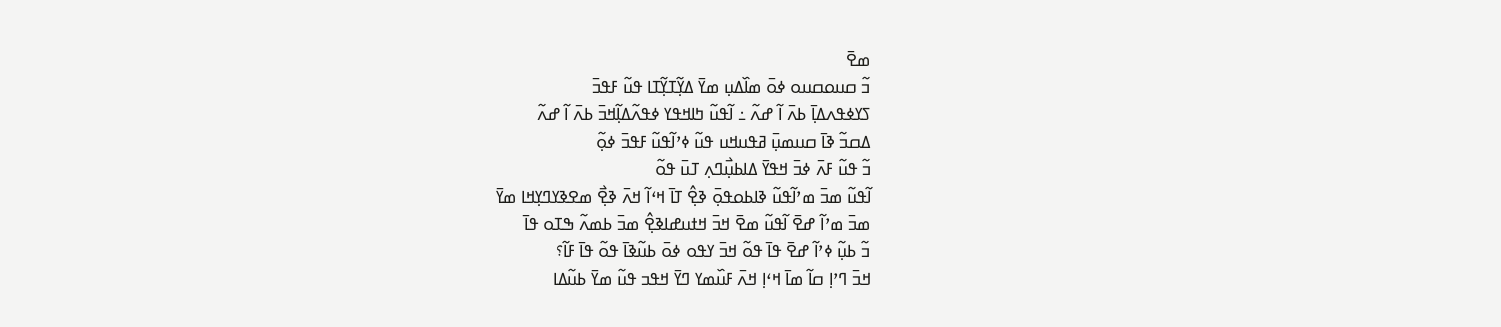ߘߐ߫
ߏ߬ ߛߎߋߛߎߋ ߦߋ߫ ߘߊ߰ߡߎ߲ ߘߌ߫ ߡߌ߲߬ߠߌ߲߬ߠߊ ߟߎ߬ ߓߟߏ߫
ߖߌߦߟߍߡߊ߲߫ ߕߍ߫ ߊ߬ ߝߍ߬ ߸ ߊ߬ߟߎ߬ ߤߊߞߟߌ ߦߟߍ߬ߡߊ߲߬ߞߏ߫ ߕߍ߫ ߊ߬ ߝߍ߬
ߡߛߏ߬ ߢߊ߫ ߛߎߘߎ߲߫ ߥߟߎߞߎ ߟߎ߬ ߦߴߊ߬ߟߎ߬ ߓߟߏ߫ ߦߋ߲߬
ߏ߬ ߟߎ߬ ߓߍ߫ ߦߏ߫ ߞߟߌ߫ ߡߊߕߎ߲߯ߣߍ߲ ߠߎ߫ ߟߋ߬
ߊ߬ߟߎ߬ ߘߏ߫ ߘߴߊ߬ߟߎ߬ ߢߊߕߋߟߋ߲߫ ߢߐ߲߮ ߠߊ߫ ߞߵߊ߬ ߞߍ߫ ߢߐ߲߯ ߘߐߢߌߣߌ߲ߞߊ ߘߌ߫
ߘߏ߫ ߘߴߊ߬ ߝߐ߫ ߊ߬ߟߎ߬ ߘߐ߫ ߞߏ߫ ߞߙߎߝߊߢߐ߲߮ ߘߏ߫ ߕߘߍ߬ ߒߠߋ ߟߊ߫
ߏ߬ ߕߎ߲߬ ߦߴߊ߬ ߝߐ߫ ߟߊ߫ ߟߋ߬ ߞߏ߫ ߌߟߋ ߦߋ߫ ߕߎ߬ߢߊ߫ ߟߋ߬ ߟߊ߫ ߓߊ߬؟
ߞߏ߫ ߣߴߊ߲ ߛߊ߬ ߘߊ߫ ߞߵߊ߲ ߞߍ߫ ߓߎ߰ߘߌ ߣߌ߫ ߞߟߏ ߟߎ߬ ߘߌ߫ ߕߎ߬ߡߊ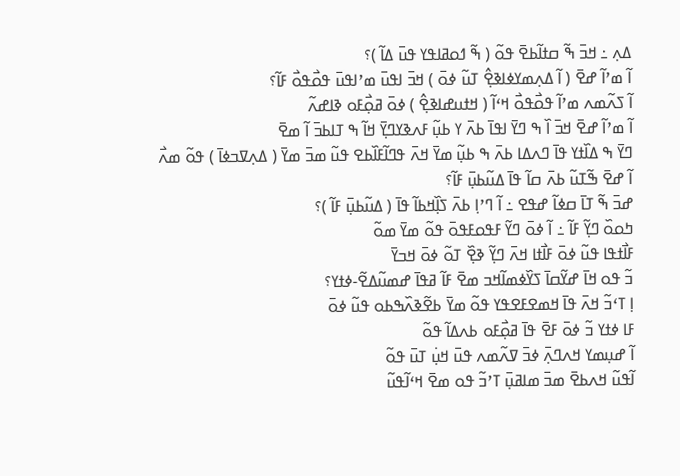ߡߍ߲ ߸ ߞߏ߫ ߒ߬ ߛߙߊ߬ߕߐ߫ ߟߋ߬ ( ߒ߬ ߗߋߥߊߟߌ ߟߎ߫ ߡߊ߬ )؟
ߊ߬ ߘߴߊ߬ ߝߐ߫ ( ߊ߬ ߡߍ߲ߘߌߦߊߢߐ߲߮ ߠߎ߬ ߦߋ߫ ) ߞߏ߫ ߊߟߎ߫ ߘߴߊߟߎ߫ ߟߋ߯ߟߋ߯ ߓߊ߬؟
ߊ߬ ߖߍ߬ߘߍ ߘߴߊ߬ ߟߋ߯ߟߋ߯ ߞߵߊ߬ ( ߞߙߎߝߊߢߐ߲߮ ) ߦߋ߫ ߥߋ߲߯ߓߋ ߢߊߝߍ߬
ߊ߬ ߘߴߊ߬ ߝߐ߫ ߞߏ߫ ߊ߰ ߒ ߣߌ߫ ߊߟߊ߫ ߕߍ߫ ߌ ߕߎ߲߬ ߓߍߢߌߣߌ߲߫ ߞߊ߬ ߒ ߠߊߕߏ߫ ߊ߬ ߘߐ߫
ߣߌ߫ ߒ ߡߊ߰ߙߌ ߟߊ߫ ߣߍߡߊ ߕߍ߫ ߒ ߕߎ߲߬ ߘߌ߫ ߞߍ߫ ߟߣߊ߬ߓߊ߰ߕߐ ߟߎ߬ ߘߏ߫ ߘߌ߫ ( ߡߍ߲ߜߏߦߊ߫ ) ߟߋ߬ ߘߍ߯
ߊ߬ ߝߐ߫ ߒ߬ߠߎ߬ ߕߍ߫ ߛߊ߬ ߟߊ߫ ߡߎ߬ߕߎ߲߫ ߓߊ߬؟
ߝߏ߫ ߒ߬ ߠߊ߫ ߛߦߊ߬ ߝߟߐ ߸ ߊ߬ ߣߴߊ߲ ߕߍ߫ ߖߊ߲߰ߞߕߊ߬ ߟߊ߫ ( ߡߎ߬ߕߎ߲߫ ߓߊ߬ )؟
ߤߋߋ߰ ߣߌ߲߬ ߓߊ߬ ߸ ߊ߬ ߦߋ߫ ߣߌ߬ ߓߟߋߓߟߋ߫ ߟߋ߬ ߘߌ߫ ߘߋ߬
ߓߊ߯ߙߟߊ ߟߎ߬ ߦߋ߫ ߓߊ߯ߙߊ ߞߍ߫ ߣߌ߲߬ ߢߐ߲߰ ߠߋ߬ ߦߋ߫ ߞߏߌ߫
ߏ߬ ߟߋ ߞߊ߫ ߝߌ߬ߛߊ߫ ߖߌ߰ߦߘߊ߬ߞߏ ߘߐ߫ ߓߊ߬ ߥߟߊ߫ ߝߘߎ߬ߡߐ߬-ߦߙߌ؟
ߊ߲ ߠߵߏ߬ ߞߍ߫ ߟߊ߫ ߞߘߐߓߐߟߌ ߟߋ߬ ߘߌ߫ ߕߐ߬ߢߍ߰ߒߕߋ ߟߎ߬ ߦߋ߫
ߓߊ ߦߙߌ ߏ߬ ߦߋ߫ ߓߐ߫ ߟߊ߫ ߥߋ߲߯ߓߋ ߕߍߡߊ߬ ߟߋ߬
ߊ߬ ߝߎ߲ߘߌ ߞߍߣߍ߲߫ ߦߏ߫ ߜߍ߬ߘߍ ߟߎ߫ ߞߎ߲߭ ߠߎ߫ ߟߋ߬
ߊ߬ߟߎ߬ ߞߍߕߐ߫ ߘߏ߫ ߘߊߥߎ߲߫ ߠߴߏ߬ ߟߋ ߘߐ߫ ߞߵߊ߬ߟߎ߬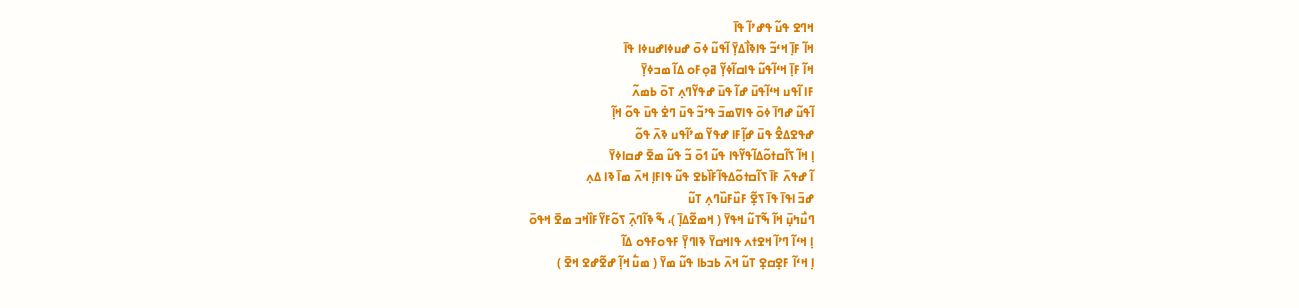ߞߣߐ ߟߎ߬ ߟߝߴߊ߬ ߟߊ߫
ߞߊ߬ ߓߊ߲߫ ߞߵߏ߬ ߟߊߢߊ߯ߡߌ߲߫ ߊ߬ߟߎ߬ ߦߋ߫ ߝߎߦߊߝߎߦߊ ߟߊ߫
ߞߊ߬ ߓߊ߲߫ ߞߵߊ߬ߟߎ߬ ߟߊߛߊ߬ߦߌ߲߬ ߥߋ߲ߓߋ ߡߊ߬ ߘߏߦߌ߲߫
ߓߊ ߊ߬ߟߎ ߞߵߊ߬ߟߎ߫ ߝߊ߬ ߟߎ߫ ߝߟߌ߬ߣߍ߲ ߠߋ߫ ߕߘߍ߬
ߊ߬ߟߎ߬ ߝߣߊ߫ ߦߋ߫ ߟߊߜߘߏ߫ ߟߴߏ߬ ߟߎ߫ ߣߐ߭ ߟߎ߫ ߟߋ߬ ߞߊ߲߬
ߝߟߐߡߐ߮ ߟߎ߫ ߝߊ߲߬ߓߊ ߝߟߌ߬ ߘߴߊ߬ߟߎ ߢߍ߫ ߟߋ߬
ߊ߲ ߞߊ߬ ߖߊ߬ߛߙߋ߬ߡߊ߬ߟߌ߬ߟߊ ߟߎ߬ ߗߋ߫ ߏ߬ ߟߎ߬ ߘߐ߫ ߝߛߊߦߌ߫
ߊ߬ ߝߟߍ߫ ߓߊ߫ ߖߊ߬ߛߙߋ߬ߡߟߊ߬ߓߊ߰ߕߐ ߟߎ߬ ߟߊߓߊ߲ ߞߍ߫ ߘߊ߫ ߢߊ ߡߍ߲
ߝߏ߫ ߊߟߊ߫ ߟߊ߫ ߖߐ߲߬ ߓߎ߰ߓߎ߰ߣߍ߲ ߠߎ߬
ߣߎ߯ߤߎ߲߫ ߞߊ߬ ߒ߬ߠߎ߬ ߞߟߌ߫ ( ߞߘߐ߬ߡߊ߲߫ )، ߒ߬ ߢߊ߬ߣߍ߲߫ ߖߋ߬ߓߌ߬ߓߊ߰ߞߏ ߘߐ߫ ߞߟߋ߫
ߊ߲ ߞߵߊ߬ ߣߴߊ߬ ߞߐߙߍ ߟߊߞߛߌ߫ ߢߊߣߌ߲߫ ߓߟߋߓߟߋ ߡߊ߬
ߊ߲ ߞߵߊ߬ ߓߐ߲ߛߐ߲ ߠߎ߬ ߞߍ߫ ߕߏߕߊ ߟߎ߬ ߘߌ߫ ( ߘߎ߱ ߞߊ߲߬ ߝߐ߬ߝߐ ߞߐ߫ )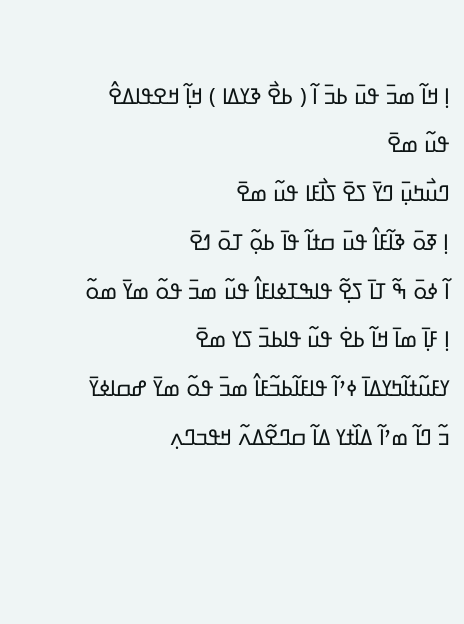ߊ߲ ߞߊ߬ ߘߏ߫ ߟߎ߫ ߕߏ߫ ߊ߬ ( ߕߐ߯ ߢߌߡߊ ) ߞߊ߲߬ ߞߐߟߊߡߐ߮ ߟߎ߬ ߘߐ߫
ߣߎ߯ߤߎ߲߫ ߣߌ߫ ߖߐ߫ ߖߊ߯ߓߊ ߟߎ߬ ߘߐ߫
ߊ߲ ߧߋ߫ ߢߊ߬ߓߊ߮ ߟߎ߫ ߛߙߊ߬ ߟߊ߫ ߕߋ߲߬ ߠߋ߫ ߗߐ߫
ߊ߬ ߦߋ߫ ߒ߬ ߠߊ߫ ߖߐ߲߬ ߟߊߒߠߦߊߓߊ߮ ߟߎ߬ ߘߏ߫ ߟߋ߬ ߘߌ߫ ߘߋ߬
ߊ߲ ߓߊ߲߫ ߘߊ߫ ߞߊ߬ ߕߐ߭ ߟߎ߬ ߟߊߕߏ߫ ߖߌ ߘߐ߫
ߌߓߎ߬ߙߊ߬ߤߌߡߊ߫ ߦߴߊ߬ ߟߊߓߊ߬ߕߏ߬ߓߊ߮ ߘߏ߫ ߟߋ߬ ߘߌ߫ ߝߛߊߦߌ߫
ߏ߬ ߣߊ߬ ߘߴߊ߬ ߡߊ߰ߙߌ ߡߊ߬ ߛߣߐ߬ߡߍ߬ ߞߟߏߣߍ߲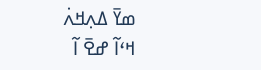ߘߌ߫ ߡߍ߲ߞߍ߭
ߞߵߊ߬ ߝߐ߫ ߊ߬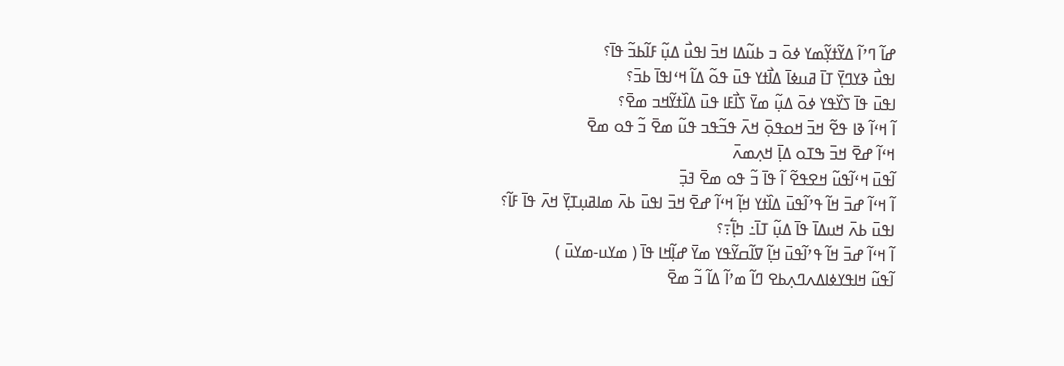ߝߊ߬ ߣߴߊ߬ ߡߌ߬ߙߌ߲߬ߘߌ ߦߋ߫ ߏ ߕߎ߬ߡߊ ߞߏ߫ ߊߟߎ߯ ߡߎ߲߬ ߓߊ߬ߕߏ߬ ߟߊ߫؟
ߊߟߎ߯ ߢߌߣߌ߲߫ ߠߊ߫ ߥߎߦߊ߫ ߡߊ߯ߙߌ ߟߎ߫ ߟߋ߬ ߡߊ߬ ߞߵߊߟߊ߫ ߕߏ߫؟
ߊߟߎ߫ ߟߊ߫ ߖߌ߰ߟߌ ߦߋ߫ ߡߎ߲߬ ߘߌ߫ ߖߊ߯ߓߊ ߟߎ߫ ߡߊ߰ߙߌ߬ߞߏ ߘߐ߫؟
ߊ߬ ߞߵߊ߬ ߢߊ ߟߐ߬ ߞߏ߫ ߞߋߟߋ߲߫ ߞߍ߫ ߟߏ߬ߟߏ ߟߎ߬ ߘߐ߫ ߏ߬ ߟߋ ߘߐ߫
ߞߵߊ߬ ߝߐ߫ ߞߏ߫ ߒߠߋ ߡߊ߲߫ ߞߍ߲ߘߍ߫
ߊ߬ߟߎ߫ ߞߵߊ߬ߟߎ߬ ߞߐߟߐ߬ ߊ߬ ߟߊ߫ ߏ߬ ߟߋ ߘߐ߫ ߔߏ߲߫
ߊ߬ ߞߵߊ߬ ߝߏ߫ ߞߊ߬ ߟߴߊ߬ߟߎ߫ ߡߊ߰ߙߌ ߞߊ߲߬ ߞߵߊ߬ ߝߐ߫ ߞߏ߫ ߊߟߎ߫ ߕߍ߫ ߘߊߥߎ߲ߠߌ߲߫ ߞߍ߫ ߟߊ߫ ߓߊ߬؟
ߊߟߎ߫ ߕߍ߫ ߞߎߡߊ߫ ߟߊ߫ ߡߎ߲߬ ߠߊ߫߸ ߤߊ߲߱߹؟
ߊ߬ ߞߵߊ߬ ߝߏ߫ ߞߊ߬ ߟߴߊ߬ߟߎ߫ ߞߊ߲߬ ߜߊ߬ߛߌ߬ߟߌ ߘߌ߫ ߝߊ߲߬ߞߊ ߟߊ߫ ( ߘߌߎ-ߘߌߎ߫ )
ߊ߬ߟߎ߬ ߞߊߟߌߦߊߡߍߣߍ߲ߕߐ ߣߊ߬ ߘߴߊ߬ ߡߊ߬ ߏ߬ ߘߐ߫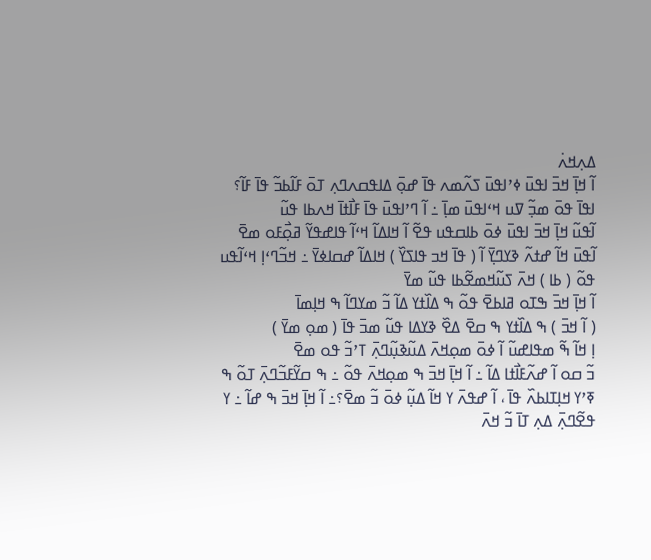ߡߍ߲ߞߍ߭
ߊ߬ ߞߊ߲߫ ߞߏ߫ ߊߟߎ߫ ߦߴߊߟߎ߫ ߖߍ߬ߘߍ ߟߊ߫ ߝߋ߲߫ ߡߊߟߛߍߣߍ߲ ߠߋ߫ ߓߊ߬ߕߏ߬ ߟߊ߫ ߓߊ߬؟
ߊߟߊ߫ ߟߋ߫ ߘߏ߲߬ ߜߎ ߞߵߊߟߎ߫ ߘߊ߲߫ ߸ ߊ߬ ߣߴߊߟߎ߫ ߟߊ߫ ߓߊ߯ߙߊ߫ ߞߍߕߊ ߟߎ߬
ߊ߬ߟߎ߬ ߞߊ߲߫ ߞߏ߫ ߊߟߎ߫ ߦߋ߫ ߕߊߛߟߎ ߟߐ߬ ߊ߬ ߞߊߡߊ߬ ߞߵߊ߬ ߟߊߝߟߌ߬ ߥߋ߲߯ߓߋ ߘߐ߫
ߊ߬ߟߎ߫ ߞߊ߬ ߝߙߍ߬ ߢߌߣߌ߲߫ ߊ߬ ( ߟߊ߫ ߞߏ ߟߊߖߌ߰ ) ߞߊߡߊ߬ ߝߛߊߦߌ߫ ߸ ߞߏ߬ߣߵߊ߲ ߞߵߊ߬ߟߎ ߟߋ߬ ( ߕߊ ) ߞߍ߫ ߖߎ߬ߞߘߐ߬ߕߊ ߟߎ߬ ߘߌ߫
ߊ߬ ߞߊ߲߫ ߞߏ߫ ߒߠߋ ߥߊߕߐ߫ ߟߋ߬ ߒ ߡߊ߰ߙߌ ߡߊ߬ ߏ߬ ߘߌߣߊ߬ ߒ ߞߊ߲ߘߊ߫
( ߊ߬ ߞߏ߫ ) ߒ ߡߊ߰ߙߌ ߒ ߛߐ߫ ߡߐ߰ ߢߌߡߊ ߟߎ߬ ߘߏ߫ ߟߊ߫ ( ߘߋ߲ ߘߌ߫ )
ߊ߲ ߞߊ߬ ߒ߬ ߘߟߊߝߎ߬ ߊ߬ ߦߋ߫ ߘߋ߲ߞߍ߫ ߡߎ߬ߢߎ߲߬ߣߍ߲߫ ߠߴߏ߬ ߟߋ ߘߐ߫
ߏ߬ ߛߋ ߊ߬ ߝߍ߬ߓߊ߯ߙߊ ߡߊ߬ ߸ ߊ߬ ߞߊ߲߫ ߞߏ߫ ߒ ߘߋ߲ߞߍ߫ ߟߋ߬ ߸ ߒ ߛߌ߬ߓߏ߬ߣߍ߲߫ ߠߋ߬ ߒ ߧߴߌ ߞߊ߲ߠߊߕߍ߰ ߟߊ߫ ، ߊ߬ ߝߟߍ߫ ߌ ߞߊ߬ ߡߎ߲߬ ߦߋ߫ ߏ߬ ߘߐ߫؟߸ ߊ߬ ߞߊ߲߫ ߞߏ߫ ߒ ߝߊ߬ ߸ ߌ ߟߐ߬ߣߍ߲߫ ߡߍ߲ ߠߊ߫ ߏ߬ ߞߍ߫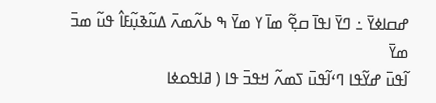ߝߛߊߦߌ߫ ߸ ߣߌ߫ ߊߟߊ߫ ߛߐ߲߬ ߘߊ߫ ߌ ߘߌ߫ ߒ ߕߍ߬ߘߍ߫ ߡߎ߬ߢߎ߲߬ߓߊ߮ ߟߎ߬ ߘߏ߫ ߘߌ߫
ߊ߬ߟߎ߫ ߝߌ߬ߟߊ ߣߵߊ߬ߟߎ߫ ߖߘߍ߬ ߞߟߏ߫ ߟߊ ( ߥߊߟߋߦߊ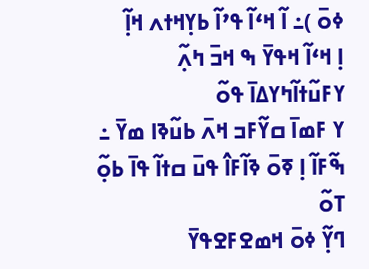ߦߋ߫ )߸ ߊ߬ ߞߵߊ߬ ߟߴߊ߬ ߕߌ߲ߞߙߍ ߞߊ߲߬
ߊ߲ ߞߵߊ߬ ߞߟߌ߫ ߒ ߞߏ߫ ߤߍ߲߬ ߌߓߎ߬ߙߊ߬ߤߌߡߊ߫ ߟߋ߬
ߌ ߓߘߊ߫ ߛߌ߬ߓߏ ߞߍ߫ ߕߎ߬ߢߊ ߘߌ߫ ߸ ߒ߬ߓߊ߬ ߊ߲ ߧߋ߫ ߢߊ߬ߓߊ߮ ߟߎ߫ ߛߙߊ߬ ߟߊ߫ ߕߋ߲߬ ߠߋ߬
ߣߌ߲߬ ߦߋ߫ ߞߘߐߓߐߟߌ߫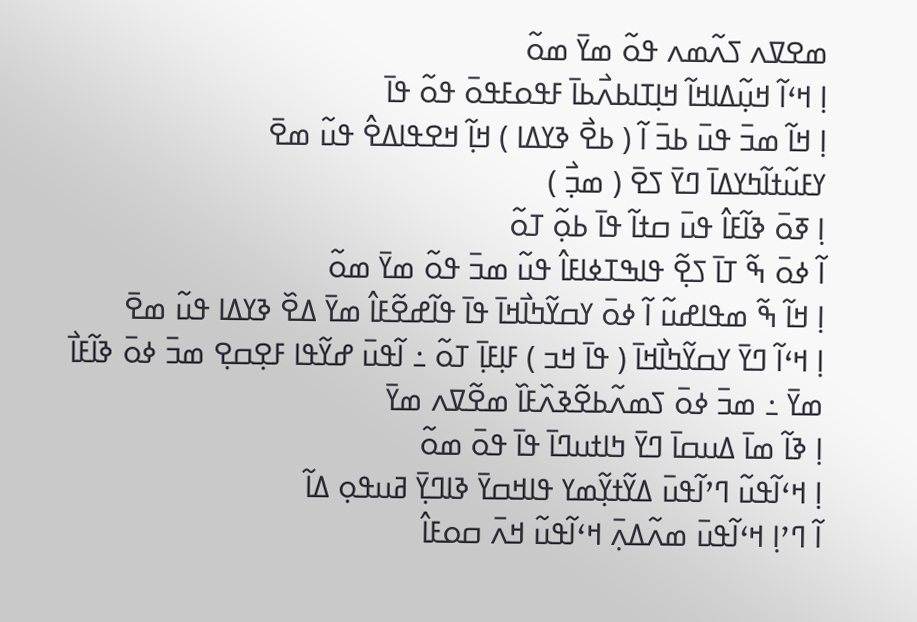ߘߐߜߍ ߖߍ߬ߘߍ ߟߋ߬ ߘߌ߫ ߘߋ߬
ߊ߲ ߞߵߊ߬ ߞߎ߲߬ߡߊߞߊ߬ ߞߊ߲ߠߊߕߍ߯ߕߊ߫ ߓߟߋߓߟߋ߫ ߟߋ߬ ߟߊ߫
ߊ߲ ߞߊ߬ ߘߏ߫ ߟߎ߫ ߕߏ߫ ߊ߬ ( ߕߐ߯ ߢߌߡߊ ) ߞߊ߲߬ ߞߐߟߊߡߐ߮ ߟߎ߬ ߘߐ߫
ߌߓߎ߬ߙߊ߬ߤߌߡߊ߫ ߣߌ߫ ߖߐ߫ ( ߘߏ߲߯ )
ߊ߲ ߧߋ߫ ߢߊ߬ߓߊ߮ ߟߎ߫ ߛߙߊ߬ ߟߊ߫ ߕߋ߲߬ ߠߋ߬
ߊ߬ ߦߋ߫ ߒ߬ ߠߊ߫ ߖߐ߲߬ ߟߊߒߠߦߊߓߊ߮ ߟߎ߬ ߘߏ߫ ߟߋ߬ ߘߌ߫ ߘߋ߬
ߊ߲ ߞߊ߬ ߒ߬ ߘߟߊߝߎ߬ ߊ߬ ߦߋ߫ ߌߛߌ߬ߤߊ߯ߞߊ߫ ߟߊ߫ ߟߊ߬ߝߐ߬ߓߊ߮ ߘߌ߫ ߡߐ߰ ߢߌߡߊ ߟߎ߬ ߘߐ߫
ߊ߲ ߞߵߊ߬ ߣߌ߫ ߌߛߌ߬ߤߊ߯ߞߊ߫ ( ߟߊ߫ ߞߏ ) ߓߊ߲ߓߊ߲߫ ߠߋ߬ ߸ ߊ߬ߟߎ߫ ߝߌ߬ߟߊ ߓߐ߲ߛߐ߲ ߘߏ߫ ߦߋ߫ ߢߊ߬ߓߊ߯ ߘߌ߫ ߸ ߘߏ߫ ߦߋ߫ ߖߘߍ߬ߕߐ߬ߢߍ߰ߓߊ߰ ߘߐ߬ߜߍ ߘߌ߫
ߊ߲ ߢߊ߬ ߘߊ߫ ߡߎߛߊ߫ ߣߌ߫ ߤߊߙߎߣߊ߫ ߟߊ߫ ߟߋ߫ ߘߋ߬
ߊ߲ ߞߵߊ߬ߟߎ߬ ߣߴߊ߬ߟߎ߫ ߡߌ߬ߙߌ߲߬ߘߌ ߟߊߞߛߌ߫ ߢߊߣߌ߲߫ ߥߎߟߋ߲ ߡߊ߬
ߊ߬ ߣߴߊ߲ ߞߵߊ߬ߟߎ߫ ߘߍ߬ߡߍ߲߫ ߞߵߊ߬ߟߎ߬ ߞߍ߫ ߛߋߓߊ߮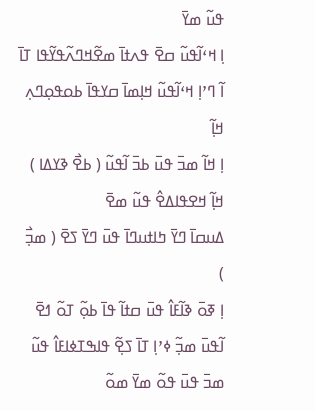ߟߎ߬ ߘߌ߫
ߊ߲ ߞߵߊ߬ߟߎ߬ ߛߐ߫ ߟߍߙߊ߫ ߘߐ߬ߞߣߍ߬ߟߌ߬ߟߊ ߠߊ߫
ߊ߬ ߣߴߊ߲ ߞߵߊ߬ߟߎ߬ ߞߊ߲ߘߊ߫ ߛߌߟߊ߫ ߕߋߟߋ߲ߣߍ߲ ߞߊ߲߬
ߊ߲ ߞߊ߬ ߘߏ߫ ߟߎ߫ ߕߏ߫ ߊ߬ߟߎ߬ ( ߕߐ߯ ߢߌߡߊ ) ߞߊ߲߬ ߞߐߟߊߡߐ߮ ߟߎ߬ ߘߐ߫
ߡߎߛߊ߫ ߣߌ߫ ߤߊߙߎߣߊ߫ ߟߎ߫ ߣߌ߫ ߖߐ߫ ( ߘߏ߲߯ )
ߊ߲ ߧߋ߫ ߢߊ߬ߓߊ߮ ߟߎ߫ ߛߙߊ߬ ߟߊ߫ ߕߋ߲߬ ߠߋ߬ ߗߐ߫
ߊ߬ߟߎ߫ ߘߏ߲߬ ߦߴߊ߲ ߠߊ߫ ߖߐ߲߬ ߟߊߒߠߦߊߓߊ߮ ߟߎ߬ ߘߏ߫ ߟߎ߫ ߟߋ߬ ߘߌ߫ ߘߋ߬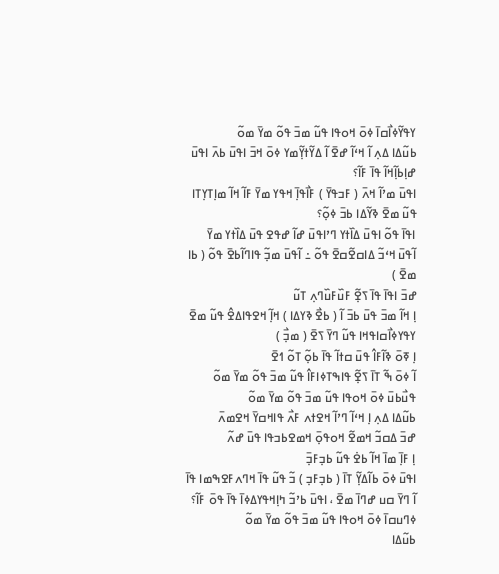ߌߟߌ߬ߦߊ߯ߛߊ߫ ߦߋ߫ ߞߋߟߊ ߟߎ߬ ߘߏ߫ ߟߋ߬ ߘߌ߫ ߘߋ߬
ߕߎ߬ߡߊ ߡߍ߲ ߊ߬ ߞߵߊ߬ ߝߐ߫ ߊ߬ ߡߌ߬ߙߌ߲߬ߘߌ ߦߋ߫ ߞߏ߫ ߊߟߎ߫ ߕߍ߫ ߊߟߎ߫ ߝߊ߲ߕߊ߲߬ߞߊ߬ ߟߊ߫ ߓߊ߬؟
ߊߟߎ߫ ߘߴߊ߬ ߞߍ߫ ( ߓߏߟߌ߫ ) ߓߊ߯ߟߊ߲߫ ߞߟߌ ߘߌ߫ ߓߊ߬ ߞߊ߬ ߘߊ߲ߠߌ߲ߠߊ ߟߎ߬ ߘߐ߫ ߢߌ߬ߡߊ ߕߏ߫ ߦߋ߲߬؟
ߊߟߊ߫ ߟߋ߬ ߊߟߎ߫ ߡߊ߰ߙߌ ߣߴߊߟߎ߫ ߝߊ߬ ߝߟߐ ߟߎ߫ ߡߊ߰ߙߌ ߘߌ߫
ߊ߬ߟߎ߫ ߞߵߏ߬ ߡߊߛߐ߬ߛߐ߫ ߟߋ߬ ߸ ߊ߬ߟߎ߫ ߘߏ߲߬ ߟߊߣߊ߬ߕߐ߫ ߟߋ߬ ( ߕߊ ߘߐ߫ )
ߝߏ߫ ߊߟߊ߫ ߟߊ߫ ߖߐ߲߬ ߓߎ߰ߓߎ߰ߣߍ߲ ߠߎ߬
ߊ߲ ߞߊ߬ ߘߏ߫ ߟߎ߫ ߕߏ߫ ߊ߬ ( ߕߐ߯ ߢߌߡߊ ) ߞߊ߲߬ ߞߐߟߊߡߐ߮ ߟߎ߬ ߘߐ߫
ߌߟߌߦߊ߯ߛߊߟߞߊ ߟߎ߬ ߣߌ߫ ߖߐ߫ ( ߘߏ߲߯ )
ߊ߲ ߧߋ߫ ߢߊ߬ߓߊ߮ ߟߎ߫ ߛߙߊ߬ ߟߊ߫ ߕߋ߲߬ ߠߋ߬ ߗߐ߫
ߊ߬ ߦߋ߫ ߒ߬ ߠߊ߫ ߖߐ߲߬ ߟߊߒߠߦߊߓߊ߮ ߟߎ߬ ߘߏ߫ ߟߋ߬ ߘߌ߫ ߘߋ߬
ߟߎ߯ߕߎ߫ ߦߋ߫ ߞߋߟߊ ߟߎ߬ ߘߏ߫ ߟߋ߬ ߘߌ߫ ߘߋ߬
ߕߎ߬ߡߊ ߡߍ߲ ߊ߲ ߞߵߊ߬ ߣߴߊ߬ ߞߐߙߍ ߓߍ߯ ߟߊߞߛߌ߫ ߞߐߘߍ߫
ߝߏ߫ ߡߛߏ߬ ߞߘߐ߬ ߞߋߟߋ߲߫ ߞߘߐߕߏߟߊ ߟߎ߫ ߝߍ߬
ߊ߲ ߓߊ߲߫ ߘߊ߫ ߞߊ߬ ߕߐ߭ ߟߎ߬ ߕߏ߲ߓߏ߲߫
ߊߟߎ߫ ߦߋ߫ ߕߊ߬ߡߌ߲߬ ߠߊ߫ ( ߕߏ߲ߓߏ߲ ) ߏ߬ ߟߎ߬ ߟߊ߫ ߞߣߍߓߐߒߘߊ ߟߊ߫
ߊ߬ ߣߌ߫ ߛߎ ߝߣߊ߫ ߘߐ߫ ، ߊߟߎ߫ ߕߴߏ߬ ߤߊ߲ߞߟߌߡߦߊ߫ ߟߊ߫ ߟߋ߫ ߓߊ߬؟
ߦߣߎߛߊ߫ ߦߋ߫ ߞߋߟߊ ߟߎ߬ ߘߏ߫ ߟߋ߬ ߘߌ߫ ߘߋ߬
ߕߎ߬ߡߊ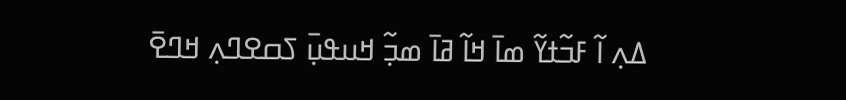ߡߍ߲ ߊ߬ ߓߏ߬ߙߌ߬ ߘߊ߫ ߞߊ߬ ߥߊ߫ ߘߏ߲߬ ߞߎߟߎ߲߫ ߖߛߐߣߍ߲ ߞߣߐ߫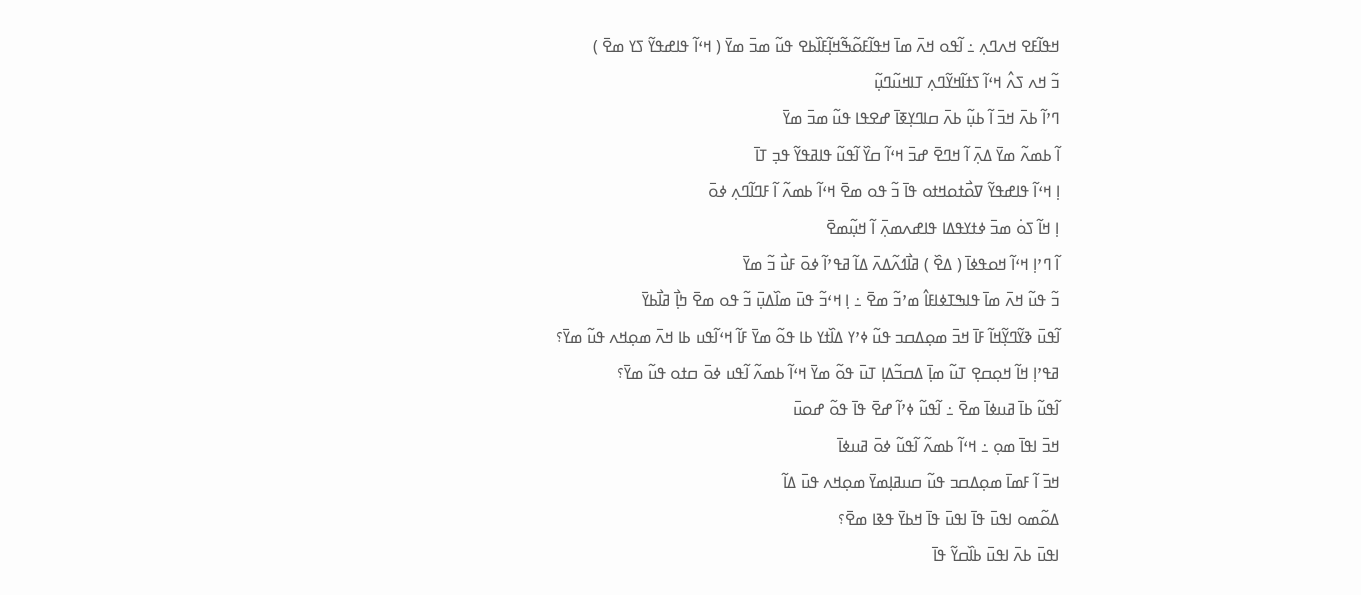ߞߟߊ߬ߓߐ ߞߍߣߍ߲ ߸ ߊ߬ߟߋ ߞߍ߫ ߘߊ߫ ߞߟߊ߬ߓߋ߬ߒ߬ߞߊ߲߬ߓߊ߰ߕߐ ߟߎ߬ ߘߏ߫ ߘߌ߫ ( ߞߵߊ߬ ߟߊߝߟߌ߬ ߖߌ ߘߐ߫ )
ߏ߬ ߞߍ ߖߍ߮ ߞߵߊ߬ ߖߙߊ߬ߞߌ߬ߣߍ߲ ߠߊߞߎ߬ߣߎ߲߬
ߣߴߊ߬ ߕߍ߫ ߞߏ߫ ߊ߬ ߕߎ߲߬ ߕߍ߫ ߛߊߣߌ߲ߧߊ߫ ߝߐߟߊ ߟߎ߬ ߘߏ߫ ߘߌ߫
ߊ߬ ߕߘߍ߬ ߘߌ߫ ߡߍ߲߫ ߊ߬ ߞߣߐ߫ ߝߏ߫ ߞߵߊ߬ ߛߌ߰ ߊ߬ߟߎ߬ ߟߊߥߟߌ߬ ߟߏ߲ ߠߊ߫
ߊ߲ ߞߵߊ߬ ߟߊߝߟߌ߬ ߜߋ߯ߙߋߞߙߋ ߟߊ߫ ߏ߬ ߟߋ ߘߐ߫ ߞߵߊ߬ ߕߘߍ߬ ߊ߬ ߓߣߊ߬ߣߍ߲ ߦߋ߫
ߊ߲ ߞߊ߬ ߖߋ߭ ߘߏ߫ ߦߙߌߟߡߊ ߟߊߝߍߘߍ߲߫ ߊ߬ ߞߎ߲߬ߘߐ߫
ߊ߬ ߣߴߊ߲ ߞߵߊ߬ ߞߋߟߦߊ߫ ( ߡߐ߰ ) ߥߊ߯ߗߍ߬ߡߍ߫ ߡߊ߬ ߥߟߴߊ߬ ߦߋ߫ ߓߎ߯ ߏ߬ ߘߌ߫
ߏ߬ ߟߎ߬ ߞߍ߫ ߘߊ߫ ߟߊߒߠߦߊߓߊ߮ ߘߴߏ߬ ߘߐ߫ ߸ ߊ߲ ߞߵߏ߬ ߟߎ߫ ߘߊ߰ߡߎ߲߫ ߏ߬ ߟߋ ߘߐ߫ ߤߊ߲߯ ߥߊ߯ߕߌ߫
ߊ߬ߟߎ߫ ߢߌ߬ߣߌ߲߬ߞߊ߬ ߓߊ߫ ߞߏ߫ ߘߋ߲ߡߛߏ ߟߎ߬ ߦߴߌ ߡߊ߰ߙߌ ߕߊ ߟߋ߬ ߘߌ߫ ߓߊ߬ ߞߵߊ߬ߟߎ ߕߊ ߞߍ߫ ߘߋ߲ߞߍ ߟߎ߬ ߘߌ߫؟
ߥߟߴߊ߲ ߞߊ߬ ߞߋ߲ߛߐ߲ ߠߎ߬ ߘߊ߲߫ ߡߛߏ߬ߡߊ߲ ߠߎ߫ ߟߋ߬ ߘߌ߫ ߞߵߊ߬ ߕߘߍ߬ ߊ߬ߟߎ ߦߋ߫ ߛߙߋ ߟߎ߬ ߘߌ߫؟
ߊ߬ߟߎ߬ ߕߊ߫ ߥߎߦߊ߫ ߘߐ߫ ߸ ߊ߬ߟߎ߬ ߦߴߊ߬ ߝߐ߫ ߟߊ߫ ߟߋ߬ ߝߋߎ߫
ߞߏ߫ ߊߟߊ߫ ߘߋ߲ ߸ ߞߵߊ߬ ߕߘߍ߬ ߊ߬ߟߎ߬ ߦߋ߫ ߥߎߦߊ߫
ߞߏ߫ ߊ߬ ߓߘߊ߫ ߘߋ߲ߡߛߏ ߟߎ߬ ߛߎߥߊ߲ߘߌ߫ ߘߋ߲ߞߍ ߟߎ߫ ߡߊ߬
ߡߋ߬ߘߋ ߊߟߎ߫ ߟߊ߫ ߊߟߎ߫ ߟߊ߫ ߞߕߌ߫ ߟߢߊ ߘߐ߫؟
ߊߟߎ߫ ߕߍ߫ ߊߟߎ߫ ߕߊ߰ߛߌ߬ ߟߊ߫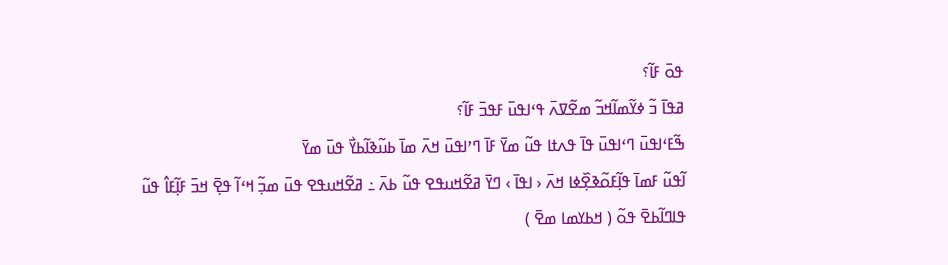ߟߋ߫ ߓߊ߬؟
ߥߟߊ߫ ߏ߬ ߦߌ߬ߘߊ߬ߞߏ߬ ߘߐ߬ߜߍ߫ ߟߵߊߟߎ߫ ߓߟߏ߫ ߓߊ߬؟
ߒ߬ߓߵߊߟߎ߫ ߣߵߊߟߎ߫ ߟߊ߫ ߟߍߙߊ ߟߎ߬ ߘߌ߫ ߓߊ߫ ߣߴߊߟߎ߫ ߞߍ߫ ߘߊ߫ ߕߎ߬ߢߊ߬ߕߌ߯ ߟߎ߫ ߘߌ߫
ߊ߬ߟߎ߬ ߓߘߊ߫ ߟߊ߲߬ߓߋ߬ߢߐ߲߰ߦߊ ߞߍ߫ ‹ ߊߟߊ߫ › ߣߌ߫ ߥߐ߬ߞߎߟߐ ߟߎ߬ ߕߍ߫ ߸ ߥߐ߬ߞߎߟߐ ߟߎ߫ ߘߏ߲߬ ߞߵߊ߬ ߟߐ߲߫ ߞߏ߫ ߓߊ߲߬ߓߊ߮ ߟߎ߬ ߟߊߣߊ߬ߕߐ߫ ߟߋ߬ ( ߞߕߌߘߊ ߘߐ߫ )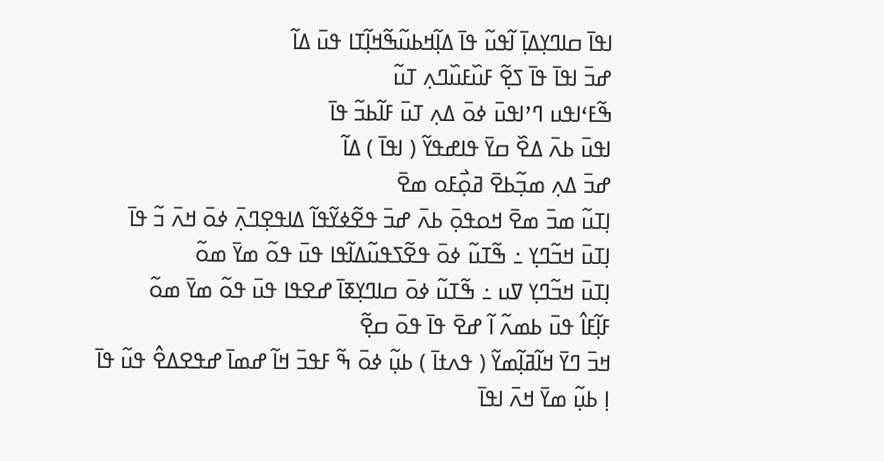ߊߟߊ߫ ߛߊߣߌ߲ߡߊ߲߫ ߊ߬ߟߎ߬ ߟߊ߫ ߡߊ߲߬ߞߕߎ߬ߒ߬ߞߊ߲߬ߠߊ ߟߎ߫ ߡߊ߬
ߝߏ߫ ߊߟߊ߫ ߟߊ߫ ߖߐ߲߬ ߓߎ߰ߓߎ߰ߣߍ߲ ߠߎ߬
ߒ߬ߓߵߊߟߎ ߣߴߊߟߎ߫ ߦߋ߫ ߡߍ߲ ߠߎ߫ ߓߊ߬ߕߏ߬ ߟߊ߫
ߊߟߎ߫ ߕߍ߫ ߡߐ߰ ߛߌ߫ ߟߊߝߟߌ߬ ( ߊߟߊ߫ ) ߡߊ߬
ߝߏ߫ ߡߍ߲ ߘߏ߲߬ߕߐ߫ ߥߋ߲߯ߓߋ ߘߐ߫
ߊ߲ߠߎ߬ ߘߏ߫ ߘߐ߫ ߞߋߟߋ߲߫ ߕߍ߫ ߝߏ߫ ߟߐ߬ߦߌ߬ߟߊ߬ ߡߊߟߐ߲ߣߍ߲߫ ߦߋ߫ ߞߍ߫ ߏ߬ ߟߊ߫
ߊ߲ߠߎ߫ ߞߏ߬ߣߌ߲ ߸ ߒ߬ߠߎ߬ ߦߋ߫ ߟߐ߬ߖߟߎ߬ߡߊ߬ߟߊ ߟߎ߫ ߟߋ߬ ߘߌ߫ ߘߋ߬
ߊ߲ߠߎ߫ ߞߏ߬ߣߌ߲ ߜߎ ߸ ߒ߬ߠߎ߬ ߦߋ߫ ߛߊߣߌ߲ߧߊ߫ ߝߐߟߊ ߟߎ߫ ߟߋ߬ ߘߌ߫ ߘߋ߬
ߓߊ߲߬ߓߊ߮ ߟߎ߫ ߕߘߍ߬ ߊ߬ ߝߐ߫ ߟߊ߫ ߟߋ߫ ߛߐ߲߬
ߞߏ߫ ߣߌ߫ ߞߊ߬ߥߊ߲߬ߘߌ߬ ( ߟߍߙߊ߫ ) ߕߎ߲߬ ߦߋ߫ ߒ߬ ߓߟߏ߫ ߞߊ߬ ߝߘߊ߫ ߝߟߐߡߐ߮ ߟߎ߬ ߟߊ߫
ߊ߲ ߕߎ߲߬ ߘߌ߫ ߞߍ߫ ߊߟߊ߫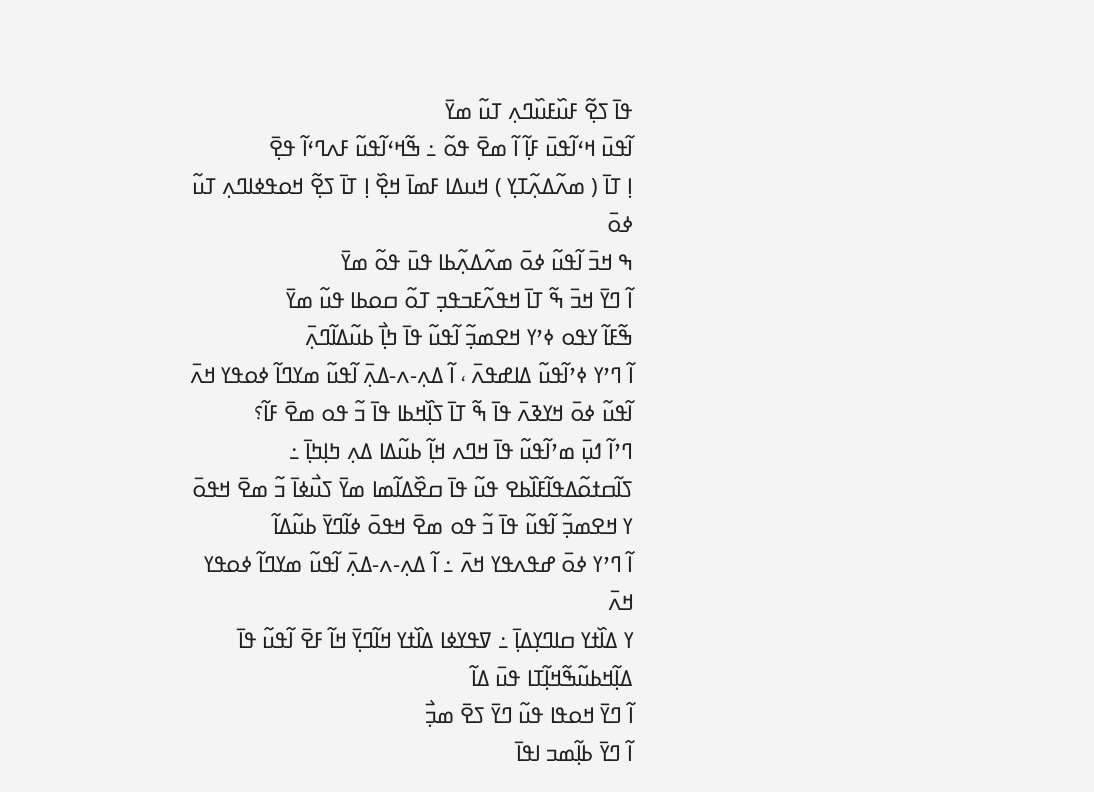ߟߊ߫ ߖߐ߲߬ ߓߎ߰ߓߎ߰ߣߍ߲ ߠߎ߬ ߘߌ߫
ߊ߬ߟߎ߫ ߞߵߊ߬ߟߎ߫ ߓߊ߲߬ ߊ߬ ߘߐ߫ ߟߋ߬ ߸ ߒ߬ߞߵߊ߬ߟߎ߬ ߓߍߣߵߊ߬ ߟߐ߲߫
ߊ߲ ߠߊ߫ ( ߘߍ߬ߡߍ߲߬ߠߌ߲ ) ߞߎߡߊ ߓߘߊ߫ ߞߐ߲߰ ߊ߲ ߠߊ߫ ߖߐ߲߬ ߞߋߟߦߊߣߍ߲ ߠߎ߬ ߦߋ߫
ߒ ߞߏ߫ ߊ߬ߟߎ߬ ߦߋ߫ ߘߍ߬ߡߍ߲߬ߕߊ ߟߎ߫ ߟߋ߬ ߘߌ߫
ߊ߬ ߣߌ߫ ߞߏ߫ ߒ߬ ߠߊ߫ ߞߟߍ߬ߓߏߟߏ߲ ߠߋ߬ ߛߋߕߊ ߟߎ߬ ߘߌ߫
ߒ߬ߓߊ߬ ߌߟߋ ߦߴߌ ߞߐߘߏ߲߬ ߊ߬ߟߎ߬ ߟߊ߫ ߤߊ߲߯ ߕߎ߬ߡߊ߬ߣߍ߲߫
ߊ߬ ߣߴߌ ߦߴߊ߬ߟߎ߬ ߡߊߝߟߍ߫ ، ߊ߬ ߡߍ߲-ߍ-ߡߍ߲߫ ߊ߬ߟߎ߬ ߘߌߣߊ߬ ߦߋߟߌ ߞߍ߫
ߊ߬ߟߎ߬ ߦߋ߫ ߞߌߢߍ߫ ߟߊ߫ ߒ߬ ߠߊ߫ ߖߊ߲߰ߞߕߊ ߟߊ߫ ߏ߬ ߟߋ ߘߐ߫ ߓߊ߬؟
ߣߴߊ߬ ߗߎ߲߫ ߘߴߊ߬ߟߎ߬ ߟߊ߫ ߞߣߍ ߞߊ߲߬ ߕߎ߬ߡߊ ߡߍ߲ ߤߊ߲ߤߊ߲߫ ߸ ߖߊ߬ߛߙߋ߬ߡߟߊ߬ߓߊ߰ߕߐ ߟߎ߬ ߟߊ߫ ߛߐ߰ߡߊ߬ߘߊ ߘߌ߫ ߖߎ߯ߦߊ߫ ߏ߬ ߘߐ߫ ߞߟߋ߫
ߌ ߞߐߘߏ߲߬ ߊ߬ߟߎ߬ ߟߊ߫ ߏ߬ ߟߋ ߘߐ߫ ߞߟߋ߫ ߦߊ߬ߣߌ߫ ߕߎ߬ߡߊ߬
ߊ߬ ߣߴߌ ߦߋ߫ ߝߟߍߟߌ ߞߍ߫ ߸ ߊ߬ ߡߍ߲-ߍ-ߡߍ߲߫ ߊ߬ߟߎ߬ ߘߌߣߊ߬ ߦߋߟߌ ߞߍ߫
ߌ ߡߊ߰ߙߌ ߛߊߣߌ߲ߡߊ߲߫ ߸ ߜߟߌߦߊ ߡߊ߰ߙߌ ߞߊ߬ߣߌ߲߫ ߞߊ߬ ߓߐ߫ ߊ߬ߟߎ߬ ߟߊ߫ ߡߊ߲߬ߞߕߎ߬ߒ߬ߞߊ߲߬ߠߊ ߟߎ߫ ߡߊ߬
ߊ߬ ߣߌ߫ ߞߋߟߊ ߟߎ߬ ߣߌ߫ ߖߐ߫ ߘߏ߲߯
ߊ߬ ߣߌ߫ ߕߊ߲߬ߘߏ ߊߟߊ߫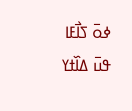ߦߋ߫ ߖߊ߯ߓߊ ߟߎ߫ ߡߊ߰ߙߌ